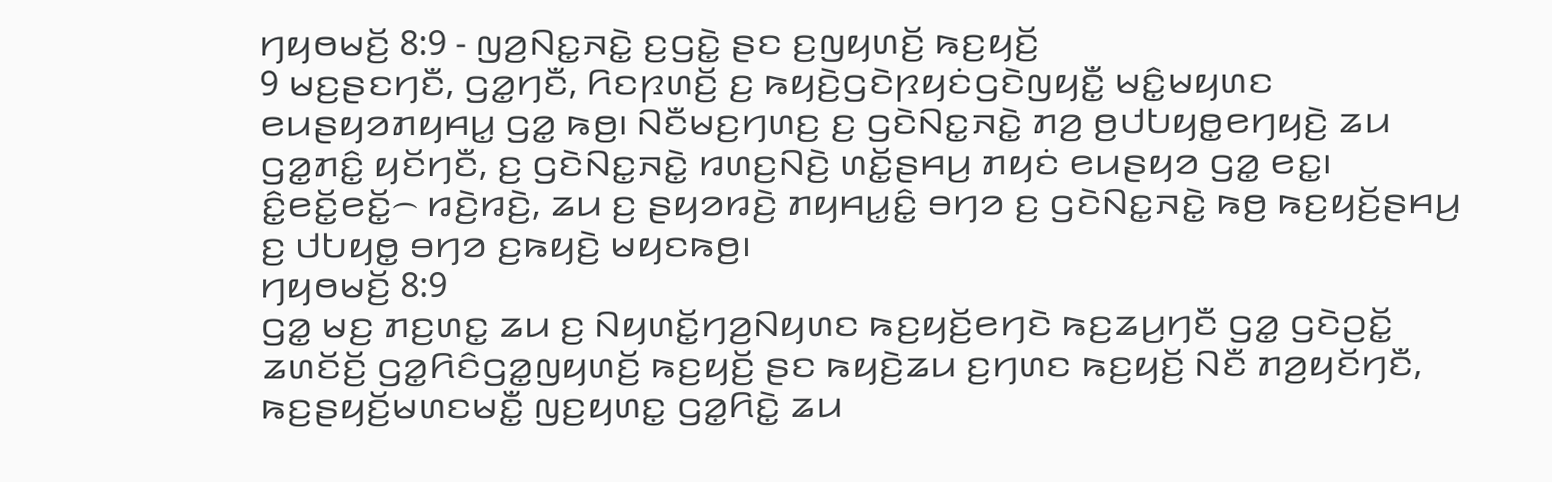ꤚꤟꤥꤗꤢꤩ꤬ 8:9 - ꤜꤤ꤬ꤡꤢ꤭ꤏꤢꤧ꤭ ꤢ꤬ꤞꤢꤧ꤭ ꤔꤢ ꤢ꤬ꤜꤟꤛꤢꤩ꤬ ꤒꤢ꤬ꤟꤢꤩ꤬
9 ꤗꤢ꤬ꤔꤢꤚꤢꤪ, ꤞꤤ꤭ꤚꤢꤪ, ꤖꤢꤐꤛꤢꤩ꤬ ꤢ꤬ ꤒꤟꤢꤧ꤬ꤞꤢꤧꤐꤟꤢꤦꤞꤢꤧꤜꤟꤢꤪ꤭ ꤗꤢꤨ꤭ꤗꤟꤛꤢ ꤕꤣꤔꤟꤤꤊꤟꤌꤣ꤭ ꤞꤤ꤭ ꤒꤥ꤬꤯ ꤡꤢꤪꤗꤢ꤬ꤚꤛꤢ꤬ ꤢ꤬ ꤞꤢꤧꤡꤢ꤭ꤏꤢꤧ꤭ ꤊꤤ꤬ ꤥ꤬ꤓꤝꤟꤥ꤭ꤕꤚꤟꤢꤧ꤬ ꤘꤣ ꤞꤤ꤭ꤊꤢꤨ꤭ ꤟꤢꤩꤚꤢꤪ, ꤢ꤬ ꤞꤢꤧꤡꤢ꤭ꤏꤢꤧ꤭ ꤙꤛꤢ꤬ꤡꤢꤧ꤬ ꤛꤢꤩ꤭ꤔꤌꤣ꤬ ꤊꤟꤢꤦ ꤕꤣꤔꤟꤤ ꤞꤤ꤭ ꤕꤢ꤭꤯ ꤢꤨ꤭ꤕꤢꤩ꤭ꤕꤢꤩ꤭꤮ ꤙꤢꤧ꤬ꤙꤢꤧ꤬, ꤘꤣ ꤢ꤬ ꤔꤟꤤꤙꤢꤧ꤬ ꤊꤟꤌꤣ꤭ꤢꤨ꤭ ꤋꤚꤤ ꤢ꤬ ꤞꤢꤧꤡꤢ꤭ꤏꤢꤧ꤭ ꤒꤥ꤬ ꤒꤢ꤬ꤟꤢꤩ꤬ꤔꤌꤣ꤬ ꤢ꤬ ꤓꤝꤟꤥ꤭ ꤋꤚꤤ ꤢ꤬ꤒꤟꤢꤧ꤬ ꤗꤟꤢꤒꤥ꤬꤯
ꤚꤟꤥꤗꤢꤩ꤬ 8:9
ꤞꤤ꤭ ꤗꤢ꤬ ꤊꤢ꤬ꤛꤢ꤭ ꤘꤣ ꤢ꤬ ꤡꤟꤛꤢꤩ꤭ꤚꤤ꤬ꤡꤟꤛꤢ ꤒꤢ꤬ꤟꤢꤩ꤬ꤕꤚꤢꤧ ꤒꤢ꤬ꤘꤣ꤬ꤚꤢꤪ ꤞꤤ꤭ ꤞꤢꤧꤑꤢꤩ꤭ ꤘꤛꤢꤩꤢꤩ꤬ ꤞꤤ꤭ꤖꤢꤨꤞꤤ꤭ꤜꤟꤛꤢꤩ꤬ ꤒꤢ꤬ꤟꤢꤩ꤬ ꤔꤢ ꤒꤟꤢꤧ꤬ꤘꤣ ꤢ꤬ꤚꤛꤢ ꤒꤢ꤬ꤟꤢꤩ꤬ ꤡꤢꤪ ꤊꤤ꤬ꤟꤢꤩꤚꤢꤪ, ꤒꤢ꤬ꤔꤟꤢꤩ꤬ꤗꤛꤢꤗꤢꤪ꤭ ꤜꤢ꤬ꤟꤛꤢ꤭ ꤞꤤ꤭ꤖꤢꤧ꤭ ꤘꤣ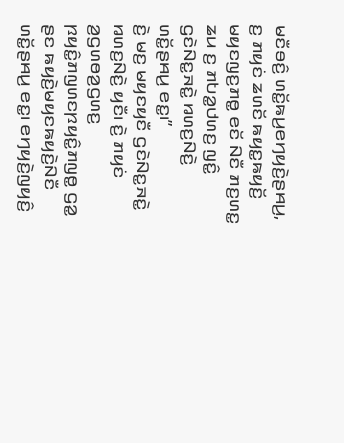ꤗꤢꤪꤋꤢꤨ꤬ ꤛꤢꤩ꤭ꤒꤣ꤬ꤕꤚꤟꤢꤧ꤬ꤔꤌꤣ꤬, ꤢ꤬ ꤊꤟꤢꤦ ꤘꤛꤢꤩ ꤒꤟꤢ꤭ꤒꤟꤢꤩ꤬ ꤗꤟꤢꤜꤢ꤬ꤊꤥ꤭ ꤕꤢꤩ ꤡꤢꤪ ꤊꤢ꤬ꤛꤢ꤭ ꤘꤣ ꤢ꤬ ꤊꤝꤤ꤭ꤓꤛꤢ꤬ ꤜꤢꤨ꤭ ꤞꤢꤧꤡꤢ꤭ꤏꤢꤧ꤭ ꤙꤛꤢ꤬ꤡꤢꤧ꤬ ꤛꤢꤩ꤭ꤔꤌꤣ꤬ ꤕꤢ꤭꤯”
ꤢꤧ꤬ ꤗꤢ꤬ ꤗꤟꤢꤟꤢꤪ ꤞꤢꤧꤡꤢ꤭ꤏꤢꤧ꤭ ꤙꤛꤢ꤬ꤡꤢꤧ꤬ ꤟꤢꤪ꤯ ꤢꤧ꤬ ꤊꤟꤢꤦ ꤤ꤬ꤞꤛꤥꤤ꤬ꤞꤛꤢ꤬ ꤐꤟꤢꤨ꤭ꤊꤜꤛꤢꤐꤟꤢꤨ꤭ꤊꤜꤥ꤭ ꤞꤤ꤭ ꤔꤢ ꤒꤟꤢꤧ꤬ꤗꤟꤢꤒꤟꤢꤧ꤬ꤡꤢꤪ ꤛꤢꤩ꤭ꤔꤌꤣ꤬ ꤕꤢ꤭꤯ ꤕꤚꤟꤢꤧ꤬ꤜꤟꤢꤨ꤬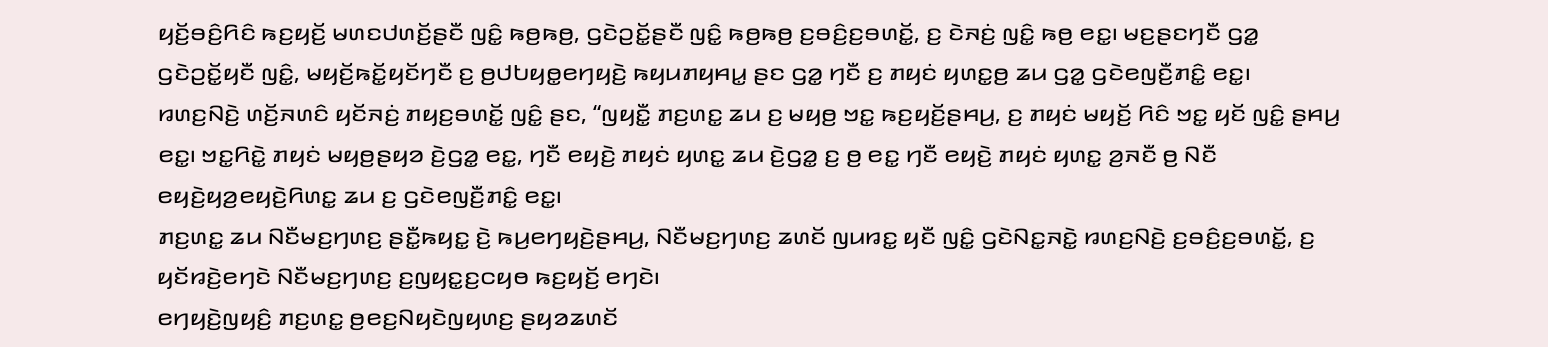ꤟꤢꤩ꤬ꤋꤢꤨ꤬ꤖꤢꤨ ꤒꤢ꤬ꤟꤢꤩ꤬ ꤗꤛꤢꤓꤛꤢꤩ꤬ꤔꤢꤪ ꤜꤢꤨ꤭ ꤒꤥ꤬ꤒꤥ꤬, ꤞꤢꤧꤑꤢꤩ꤭ꤔꤢꤪ ꤜꤢꤨ꤭ ꤒꤥ꤬ꤒꤥ꤬ ꤢ꤬ꤋꤢꤨ꤬ꤢ꤬ꤋꤛꤢꤩ꤭, ꤢ꤬ ꤢꤧꤏꤢꤦ꤬ ꤜꤢꤨ꤭ ꤒꤥ꤬ ꤕꤢ꤭꤯ ꤗꤢ꤬ꤔꤢꤚꤢꤪ ꤞꤤ꤭ ꤞꤢꤧꤑꤢꤩ꤭ꤟꤢꤪ ꤜꤢꤨ꤭, ꤗꤟꤢꤩ꤬ꤒꤢꤩ꤭ꤟꤢꤩꤚꤢꤪ ꤢ꤬ ꤥ꤬ꤓꤝꤟꤥ꤭ꤕꤚꤟꤢꤧ꤬ ꤒꤟꤣꤊꤟꤌꤣ꤭ ꤔꤢ ꤞꤤ꤭ ꤚꤢꤪ ꤢ꤬ ꤊꤟꤢꤦ ꤟꤛꤢ꤭ꤥ꤬ ꤘꤣ ꤞꤤ꤭ ꤞꤢꤧꤕꤜꤢꤪ꤬ꤊꤢꤨ꤭ ꤕꤢ꤭꤯
ꤙꤛꤢ꤬ꤡꤢꤧ꤬ ꤛꤢꤩ꤬ꤏꤛꤢꤨ ꤟꤢꤩꤏꤢꤦ꤬ ꤊꤟꤢ꤬ꤋꤛꤢꤩ꤭ ꤜꤢꤨ꤭ ꤔꤢ, “ꤜꤟꤢꤪ꤭ ꤊꤢ꤬ꤛꤢ꤭ ꤘꤣ ꤢ꤬ ꤗꤟꤥ꤬ ꤠꤢ꤭ ꤒꤢ꤬ꤟꤢꤩ꤬ꤔꤌꤣ꤬, ꤢ꤬ ꤊꤟꤢꤦ ꤗꤟꤢꤩ꤬ ꤖꤢꤨ ꤠꤢ꤭ ꤟꤢꤩ ꤜꤢꤨ꤭ ꤔꤌꤣ꤬ ꤕꤢ꤭꤯ ꤠꤢ꤭ꤖꤢꤧ꤭ ꤊꤟꤢꤦ ꤗꤟꤥ꤬ꤔꤟꤤ ꤢꤧ꤬ꤞꤤ꤭ ꤕꤢ꤭, ꤚꤢꤪ ꤕꤟꤢꤧ꤬ ꤊꤟꤢꤦ ꤟꤛꤢ꤭ ꤘꤣ ꤢꤧ꤬ꤞꤤ꤭ ꤢ꤬ ꤥ꤬ ꤕꤢ꤭ ꤚꤢꤪ ꤕꤟꤢꤧ꤬ ꤊꤟꤢꤦ ꤟꤛꤢ꤭ ꤤ꤬ꤏꤢꤪ ꤥ꤬ ꤡꤢꤪ ꤕꤟꤢꤧ꤬ꤟꤤ꤬ꤕꤟꤢꤧ꤬ꤖꤛꤢ꤭ ꤘꤣ ꤢ꤬ ꤞꤢꤧꤕꤜꤢꤪ꤬ꤊꤢꤨ꤭ ꤕꤢ꤭꤯
ꤊꤢ꤬ꤛꤢ꤭ ꤘꤣ ꤡꤢꤪꤗꤢ꤬ꤚꤛꤢ꤬ ꤔꤢꤪ꤭ꤒꤟꤢ꤭ ꤢꤧ꤬ ꤒꤣ꤬ꤕꤚꤟꤢꤧ꤬ꤔꤌꤣ꤬, ꤡꤢꤪꤗꤢ꤬ꤚꤛꤢ꤬ ꤘꤛꤢꤩ ꤜꤣꤙꤢ꤭ ꤟꤢꤪ ꤜꤢꤨ꤭ ꤞꤢꤧꤡꤢ꤭ꤏꤢꤧ꤭ ꤙꤛꤢ꤬ꤡꤢꤧ꤬ ꤢ꤬ꤋꤢꤨ꤬ꤢ꤬ꤋꤛꤢꤩ꤭, ꤢ꤬ ꤟꤢꤩꤙꤢꤧ꤬ꤕꤚꤢꤧ ꤡꤢꤪꤗꤢ꤬ꤚꤛꤢ꤬ ꤢ꤬ꤜꤟꤢ꤭ꤢ꤬ꤍꤟꤥ ꤒꤢ꤬ꤟꤢꤩ꤬ ꤕꤚꤢꤧ꤯
ꤕꤚꤟꤢꤧ꤬ꤜꤟꤢꤨ꤬ ꤊꤢ꤬ꤛꤢ꤭ ꤥ꤬ꤕꤢ꤬ꤡꤟꤢꤧꤜꤟꤛꤢ꤬ ꤔꤟꤤꤘꤛꤢꤩ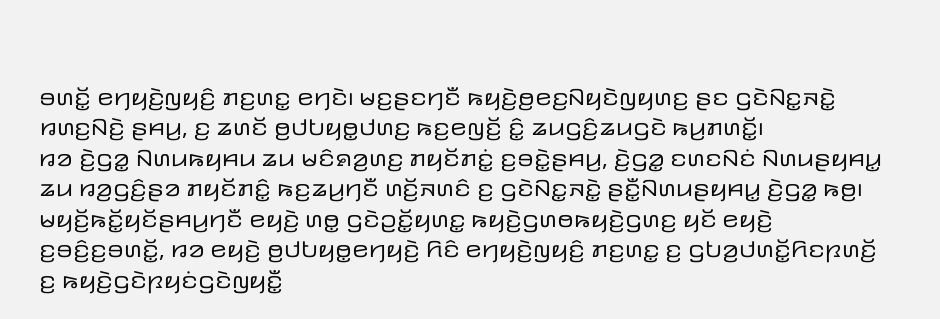ꤋꤛꤢꤩ꤭ ꤕꤚꤟꤢꤧ꤬ꤜꤟꤢꤨ꤬ ꤊꤢ꤬ꤛꤢ꤭ ꤕꤚꤢꤧ꤯ ꤗꤢ꤬ꤔꤢꤚꤢꤪ ꤒꤟꤢꤧ꤬ꤥ꤬ꤕꤢ꤬ꤡꤟꤢꤧꤜꤟꤛꤢ꤬ ꤔꤢ ꤞꤢꤧꤡꤢ꤭ꤏꤢꤧ꤭ ꤙꤛꤢ꤬ꤡꤢꤧ꤬ ꤔꤌꤣ꤬, ꤢ꤬ ꤘꤛꤢꤩ ꤥ꤬ꤓꤝꤟꤥ꤭ꤓꤛꤢ꤬ ꤒꤢ꤬ꤕꤜꤢꤩ꤬ ꤢꤨ꤭ ꤘꤣꤞꤢꤨ꤬ꤘꤣꤞꤢꤧ ꤒꤣ꤬ꤊꤛꤢꤩ꤭꤯
ꤙꤤ ꤢꤧ꤬ꤞꤤ꤭ ꤡꤛꤣꤒꤟꤌꤣ ꤘꤣ ꤗꤢꤨꤎꤤ꤬ꤛꤢ꤬ ꤊꤟꤢꤩꤊꤢꤦ꤭ ꤢ꤬ꤋꤢꤧ꤭ꤔꤌꤣ꤬, ꤢꤧ꤬ꤞꤤ꤭ ꤢꤛꤢꤡꤢꤦ ꤡꤛꤣꤔꤟꤌꤣ꤭ ꤘꤣ ꤙꤤ꤬ꤞꤢꤨ꤬ꤔꤤ ꤊꤟꤢꤩꤊꤢꤨ꤭ ꤒꤢ꤬ꤘꤣ꤬ꤚꤢꤪ ꤛꤢꤩ꤬ꤏꤛꤢꤨ ꤢ꤬ ꤞꤢꤧꤡꤢ꤭ꤏꤢꤧ꤭ ꤔꤢꤪ꤭ꤡꤛꤣꤔꤟꤌꤣ꤭ ꤢꤧ꤬ꤞꤤ꤭ ꤒꤥ꤬꤯
ꤗꤟꤢꤩ꤬ꤒꤢꤩ꤭ꤟꤢꤩꤔꤌꤣ꤬ꤚꤢꤪ ꤕꤟꤢꤧ꤬ ꤛꤥ꤭ ꤞꤢꤧꤑꤢꤩ꤭ꤟꤛꤢ꤭ ꤒꤟꤢꤧ꤬ꤞꤛꤥꤒꤟꤢꤧ꤬ꤞꤛꤢ꤬ ꤟꤢꤩ ꤕꤟꤢꤧ꤬ ꤢ꤬ꤋꤢꤨ꤬ꤢ꤬ꤋꤛꤢꤩ꤭, ꤙꤤ ꤕꤟꤢꤧ꤬ ꤥ꤬ꤓꤝꤟꤥ꤭ꤕꤚꤟꤢꤧ꤬ ꤖꤢꤨ ꤕꤚꤟꤢꤧ꤬ꤜꤟꤢꤨ꤬ ꤊꤢ꤬ꤛꤢ꤭ ꤢ꤬ ꤞꤝꤤ꤬ꤓꤛꤢꤩ꤭ꤖꤢꤐꤛꤢꤩ꤬ ꤢ꤬ ꤒꤟꤢꤧ꤬ꤞꤢꤧꤐꤟꤢꤦꤞꤢꤧꤜꤟꤢꤪ꤭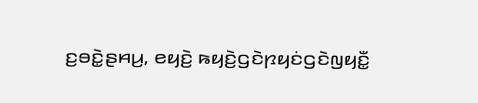ꤢ꤬ꤋꤢꤧ꤭ꤔꤌꤣ꤬, ꤕꤟꤢꤧ꤬ ꤒꤟꤢꤧ꤬ꤞꤢꤧꤐꤟꤢꤦꤞꤢꤧꤜꤟꤢꤪ꤭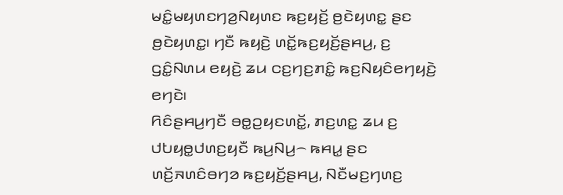ꤗꤢꤨ꤭ꤗꤟꤛꤢꤚꤤ꤬ꤡꤟꤛꤢ ꤒꤢ꤬ꤟꤢꤩ꤬ ꤥ꤬ꤢꤧꤟꤛꤢ꤭ ꤔꤢ ꤥ꤬ꤢꤧꤟꤛꤢ꤭꤯ ꤚꤢꤪ ꤒꤟꤢꤧ꤬ ꤛꤢꤩ꤭ꤒꤢ꤬ꤟꤢꤩ꤬ꤔꤌꤣ꤬, ꤢ꤬ ꤞꤢꤨ꤭ꤡꤛꤣ ꤕꤟꤢꤧ꤬ ꤘꤣ ꤍꤢ꤬ꤚꤢ꤬ꤊꤢꤨ꤭ ꤒꤢ꤬ꤡꤟꤢꤨꤕꤚꤟꤢꤧ꤬ ꤕꤚꤢꤧ꤯
ꤖꤢꤨꤔꤌꤣ꤬ꤚꤢꤪ ꤋꤥ꤭ꤑꤟꤢꤛꤢꤩ꤭, ꤊꤢ꤬ꤛꤢ꤭ ꤘꤣ ꤢ꤬ ꤓꤝꤟꤥ꤭ꤓꤛꤢ꤬ꤟꤢꤪ ꤒꤣ꤬ꤡꤣ꤬꤮ ꤒꤌꤣ꤭ ꤔꤢ ꤛꤢꤩ꤬ꤏꤛꤢꤨꤋꤚꤤ ꤒꤢ꤬ꤟꤢꤩ꤬ꤔꤌꤣ꤬, ꤡꤢꤪꤗꤢ꤬ꤚꤛꤢ꤬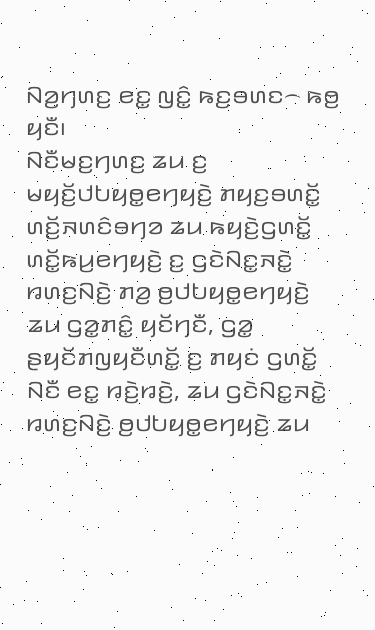ꤡꤤ꤬ꤚꤛꤢ꤬ ꤕꤢ꤭ ꤜꤢꤨ꤭ ꤒꤢ꤬ꤋꤛꤢ꤮ ꤒꤥ꤬ ꤟꤢꤪ꤯
ꤡꤢꤪꤗꤢ꤬ꤚꤛꤢ꤬ ꤘꤣ ꤢ꤬ ꤗꤟꤢꤩ꤬ꤓꤝꤟꤥ꤭ꤕꤚꤟꤢꤧ꤬ ꤊꤟꤢ꤬ꤋꤛꤢꤩ꤭ ꤛꤢꤩ꤬ꤏꤛꤢꤨꤋꤚꤤ ꤘꤣ ꤒꤟꤢꤧ꤬ꤞꤛꤢꤩ꤭ ꤛꤢꤩ꤭ꤒꤣ꤬ꤕꤚꤟꤢꤧ꤬ ꤢ꤬ ꤞꤢꤧꤡꤢ꤭ꤏꤢꤧ꤭ ꤙꤛꤢ꤬ꤡꤢꤧ꤬ ꤊꤤ꤬ ꤥ꤬ꤓꤝꤟꤥ꤭ꤕꤚꤟꤢꤧ꤬ ꤘꤣ ꤞꤤ꤭ꤊꤢꤨ꤭ ꤟꤢꤩꤚꤢꤪ, ꤞꤤ꤭ ꤔꤟꤢꤩꤊꤜꤟꤢꤪꤛꤢꤩ꤭ ꤢ꤬ ꤊꤟꤢꤦ ꤞꤛꤢꤩ꤭ ꤡꤢꤪ ꤕꤢ꤭ ꤙꤢꤧ꤬ꤙꤢꤧ꤬, ꤘꤣ ꤞꤢꤧꤡꤢ꤭ꤏꤢꤧ꤭ ꤙꤛꤢ꤬ꤡꤢꤧ꤬ ꤥ꤬ꤓꤝꤟꤥ꤭ꤕꤚꤟꤢꤧ꤬ ꤘꤣ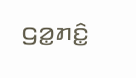ꤞꤤ꤭ꤊꤢꤨ꤭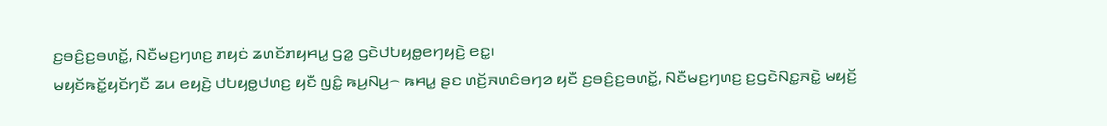ꤢ꤬ꤋꤢꤨ꤬ꤢ꤬ꤋꤛꤢꤩ꤭, ꤡꤢꤪꤗꤢ꤬ꤚꤛꤢ꤬ ꤊꤟꤢꤦ ꤘꤛꤢꤩꤊꤟꤌꤣ꤭ ꤞꤤ꤭ ꤞꤢꤧꤓꤝꤟꤥ꤭ꤕꤚꤟꤢꤧ꤬ ꤕꤢ꤭꤯
ꤗꤟꤢꤩꤒꤢꤩ꤭ꤟꤢꤩꤚꤢꤪ ꤘꤣ ꤕꤟꤢꤧ꤬ ꤓꤝꤟꤥ꤭ꤓꤛꤢ꤬ ꤟꤢꤪ ꤜꤢꤨ꤭ ꤒꤣ꤬ꤡꤣ꤬꤮ ꤒꤌꤣ꤭ ꤔꤢ ꤛꤢꤩ꤬ꤏꤛꤢꤨꤋꤚꤤ ꤟꤢꤪ ꤢ꤬ꤋꤢꤨ꤬ꤢ꤬ꤋꤛꤢꤩ꤭, ꤡꤢꤪꤗꤢ꤬ꤚꤛꤢ꤬ ꤢ꤬ꤞꤢꤧꤡꤢ꤭ꤏꤢꤧ꤭ ꤗꤟꤢꤩ꤬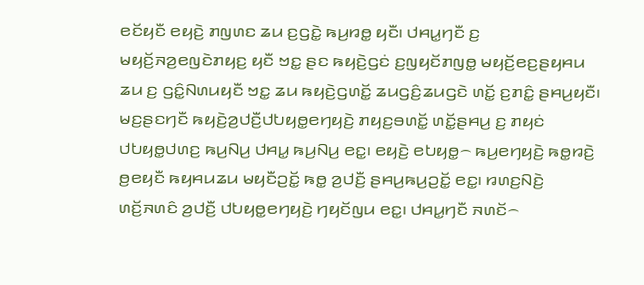ꤕꤢꤩꤟꤢꤪ ꤕꤟꤢꤧ꤬ ꤊꤜꤛꤢ ꤘꤣ ꤢ꤬ꤞꤢꤧ꤭ ꤒꤣ꤬ꤙꤥ꤭ ꤟꤢꤪ꤯ ꤓꤌꤣ꤭ꤚꤢꤪ ꤢ꤬ ꤗꤟꤢꤩ꤬ꤏꤤ꤬ꤕꤜꤢꤧꤊꤟꤢ꤬ ꤟꤢꤪ ꤠꤢ꤭ ꤔꤢ ꤒꤟꤢꤧ꤬ꤞꤢꤦ ꤢ꤬ꤜꤟꤢꤩꤊꤜꤥ꤭ ꤗꤟꤢꤩ꤬ꤕꤢ꤬ꤔꤟꤌꤣ ꤘꤣ ꤢ꤬ ꤞꤢꤨ꤭ꤡꤛꤣꤟꤢꤪ ꤠꤢ꤭ ꤘꤣ ꤒꤟꤢꤧ꤬ꤞꤛꤢꤩ꤭ ꤘꤣꤞꤢꤨ꤬ꤘꤣꤞꤢꤧ ꤛꤢꤩ꤭ ꤢ꤬ꤊꤢꤨ꤭ ꤔꤌꤣ꤬ꤟꤢꤪ꤯
ꤗꤢ꤬ꤔꤢꤚꤢꤪ ꤒꤟꤢꤧ꤬ꤤ꤬ꤓꤢꤪ꤬ꤓꤝꤟꤥ꤭ꤕꤚꤟꤢꤧ꤬ ꤊꤟꤢ꤬ꤋꤛꤢꤩ꤭ ꤛꤢꤩ꤭ꤔꤌꤣ꤬ ꤢ꤬ ꤊꤟꤢꤦ ꤓꤝꤟꤥ꤭ꤓꤛꤢ꤬ ꤒꤣ꤬ꤡꤣ꤬ ꤓꤌꤣ꤭ ꤒꤣ꤬ꤡꤣ꤬ ꤕꤢ꤭꤯ ꤕꤟꤢꤧ꤬ ꤕꤝꤟꤥ꤭꤮ ꤒꤣ꤬ꤕꤚꤟꤢꤧ꤬ ꤒꤥ꤭ꤙꤢꤧ꤬ ꤥ꤬ꤕꤟꤢꤪ ꤒꤟꤌꤣꤘꤣ ꤗꤟꤢꤪꤑꤢꤩ꤭ ꤒꤥ꤭ ꤤ꤬ꤓꤢꤪ꤬ ꤔꤌꤣ꤬ꤒꤣ꤬ꤑꤢꤩ꤭ ꤕꤢ꤭꤯ ꤙꤛꤢ꤬ꤡꤢꤧ꤬ ꤛꤢꤩ꤬ꤏꤛꤢꤨ ꤤ꤬ꤓꤢꤪ꤬ ꤓꤝꤟꤥ꤭ꤕꤚꤟꤢꤧ꤬ ꤚꤟꤢꤩꤜꤣ ꤕꤢ꤭꤯ ꤓꤌꤣ꤭ꤚꤢꤪ ꤏꤛꤢꤩ꤮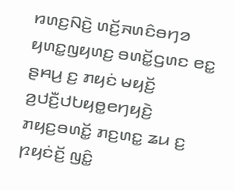ꤙꤛꤢ꤬ꤡꤢꤧ꤬ ꤛꤢꤩ꤬ꤏꤛꤢꤨꤋꤚꤤ ꤟꤛꤢ꤭ꤜꤟꤛꤢ꤬ ꤋꤛꤢꤩ꤭ꤞꤛꤢ ꤕꤢ꤭ ꤔꤌꤣ꤬ ꤢ꤬ ꤊꤟꤢꤦ ꤗꤟꤢꤩ꤬ ꤤ꤬ꤓꤢꤪ꤬ꤓꤝꤟꤥ꤭ꤕꤚꤟꤢꤧ꤬ ꤊꤟꤢ꤬ꤋꤛꤢꤩ꤭ ꤊꤢ꤬ꤛꤢ꤭ ꤘꤣ ꤢ꤬ ꤐꤟꤢꤦꤢꤩ꤬ ꤜꤢꤨ꤭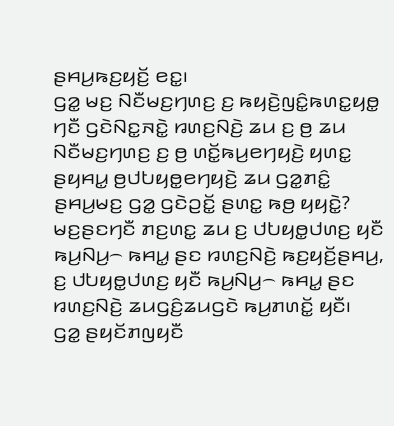ꤔꤌꤣ꤬ꤒꤢ꤬ꤟꤢꤩ꤬ ꤕꤢ꤭꤯
ꤞꤤ꤭ ꤗꤢ꤬ ꤡꤢꤪꤗꤢ꤬ꤚꤛꤢ꤬ ꤢ꤬ ꤒꤟꤢꤧ꤬ꤜꤢꤨ꤭ꤒꤛꤢ꤭ꤟꤥ꤭ ꤚꤢꤪ ꤞꤢꤧꤡꤢ꤭ꤏꤢꤧ꤭ ꤙꤛꤢ꤬ꤡꤢꤧ꤬ ꤘꤣ ꤢ꤬ ꤥ꤬ ꤘꤣ ꤡꤢꤪꤗꤢ꤬ꤚꤛꤢ꤬ ꤢ꤬ ꤥ꤬ ꤛꤢꤩ꤭ꤒꤣ꤬ꤕꤚꤟꤢꤧ꤬ ꤟꤛꤢ꤭ ꤔꤟꤌꤣ꤭ ꤥ꤬ꤓꤝꤟꤥ꤭ꤕꤚꤟꤢꤧ꤬ ꤘꤣ ꤞꤤ꤭ꤊꤢꤨ꤭ ꤔꤌꤣ꤬ꤗꤢ꤬ ꤞꤤ꤭ ꤞꤢꤧꤑꤢꤩ꤭ ꤔꤛꤢ꤭ ꤒꤥ꤬ ꤟꤟꤢꤧ꤭?
ꤗꤢ꤬ꤔꤢꤚꤢꤪ ꤊꤢ꤬ꤛꤢ꤭ ꤘꤣ ꤢ꤬ ꤓꤝꤟꤥ꤭ꤓꤛꤢ꤬ ꤟꤢꤪ ꤒꤣ꤬ꤡꤣ꤬꤮ ꤒꤌꤣ꤭ ꤔꤢ ꤙꤛꤢ꤬ꤡꤢꤧ꤬ ꤒꤢ꤬ꤟꤢꤩ꤬ꤔꤌꤣ꤬, ꤢ꤬ ꤓꤝꤟꤥ꤭ꤓꤛꤢ꤬ ꤟꤢꤪ ꤒꤣ꤬ꤡꤣ꤬꤮ ꤒꤌꤣ꤭ ꤔꤢ ꤙꤛꤢ꤬ꤡꤢꤧ꤬ ꤘꤣꤞꤢꤨ꤬ꤘꤣꤞꤢꤧ ꤒꤣ꤬ꤊꤛꤢꤩ꤭ ꤟꤢꤪ꤯
ꤞꤤ꤭ ꤔꤟꤢꤩꤊꤜꤟꤢꤪ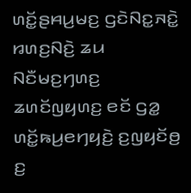ꤛꤢꤩ꤭ꤔꤌꤣ꤬ꤗꤢ꤬ ꤞꤢꤧꤡꤢ꤭ꤏꤢꤧ꤭ ꤙꤛꤢ꤬ꤡꤢꤧ꤬ ꤘꤣ ꤡꤢꤪꤗꤢ꤬ꤚꤛꤢ꤬ ꤘꤛꤢꤩꤜꤟꤛꤢ꤬ ꤕꤢꤩ ꤞꤤ꤭ ꤛꤢꤩ꤭ꤒꤣ꤬ꤕꤚꤟꤢꤧ꤬ ꤢ꤬ꤜꤟꤢꤩꤥ꤬ ꤢ꤬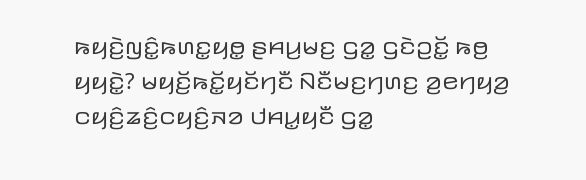ꤒꤟꤢꤧ꤬ꤜꤢꤨ꤭ꤒꤛꤢ꤭ꤟꤥ꤭ ꤔꤌꤣ꤬ꤗꤢ꤬ ꤞꤤ꤭ ꤞꤢꤧꤑꤢꤩ꤭ ꤒꤥ꤬ ꤟꤟꤢꤧ꤭? ꤗꤟꤢꤩ꤬ꤒꤢꤩ꤭ꤟꤢꤩꤚꤢꤪ ꤡꤢꤪꤗꤢ꤬ꤚꤛꤢ꤬ ꤤ꤬ꤕꤚꤟꤤ꤬ ꤍꤟꤢꤨ꤬ꤘꤢꤨ꤬ꤍꤟꤢꤨ꤬ꤏꤤ ꤓꤌꤣ꤭ꤟꤢꤪ ꤞꤤ꤭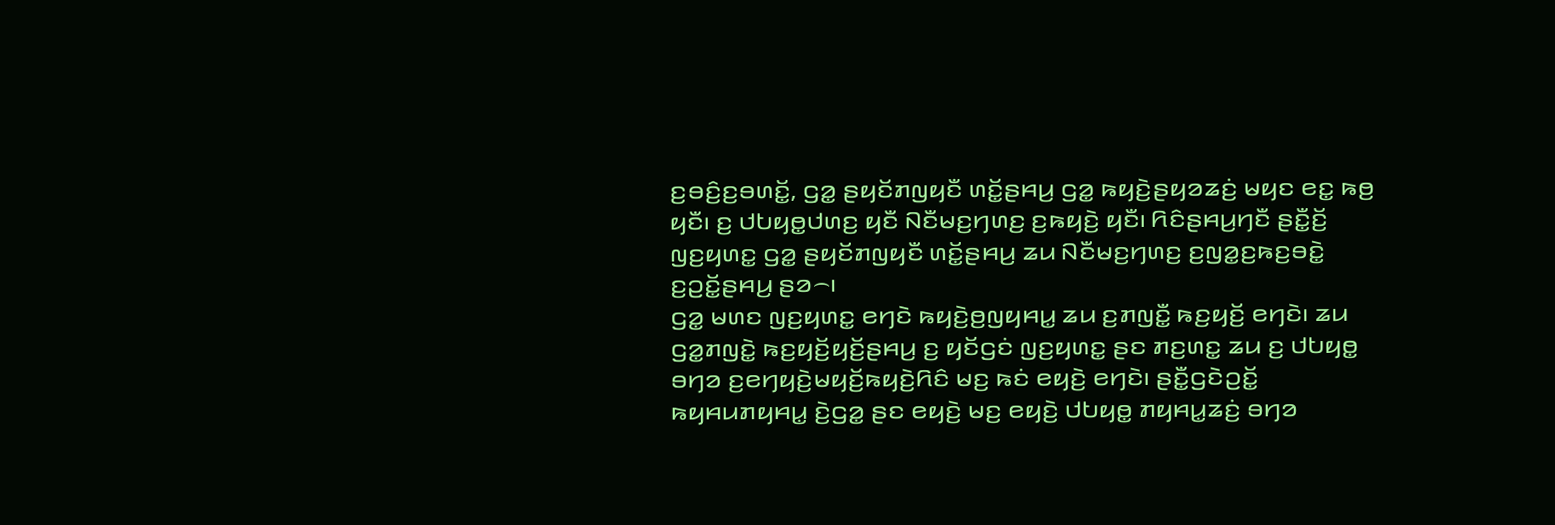ꤢ꤬ꤋꤢꤨ꤬ꤢ꤬ꤋꤛꤢꤩ꤭, ꤞꤤ꤭ ꤔꤟꤢꤩꤊꤜꤟꤢꤪ ꤛꤢꤩ꤭ꤔꤌꤣ꤬ ꤞꤤ꤭ ꤒꤟꤢꤧ꤬ꤔꤟꤤꤘꤢꤦ꤬ ꤗꤟꤢ ꤕꤢ꤭ ꤒꤥ꤬ ꤟꤢꤪ꤯ ꤢ꤬ ꤓꤝꤟꤥ꤭ꤓꤛꤢ꤬ ꤟꤢꤪ ꤡꤢꤪꤗꤢ꤬ꤚꤛꤢ꤬ ꤢ꤬ꤒꤟꤢꤧ꤬ ꤟꤢꤪ꤯ ꤖꤢꤨꤔꤌꤣ꤬ꤚꤢꤪ ꤔꤢꤪ꤭ꤢꤩ꤬ ꤜꤢ꤬ꤟꤛꤢ꤭ ꤞꤤ꤭ ꤔꤟꤢꤩꤊꤜꤟꤢꤪ ꤛꤢꤩ꤭ꤔꤌꤣ꤬ ꤘꤣ ꤡꤢꤪꤗꤢ꤬ꤚꤛꤢ꤬ ꤢ꤬ꤜꤤ꤭ꤢ꤬ꤒꤢ꤬ꤋꤢꤧ꤭ ꤢ꤬ꤑꤢꤩ꤭ꤔꤌꤣ꤬ ꤔꤤ꤮꤯
ꤞꤤ꤭ ꤗꤛꤢ ꤜꤢ꤬ꤟꤛꤢ꤭ ꤕꤚꤢꤧ ꤒꤟꤢꤧ꤬ꤥ꤬ꤜꤟꤌꤣ꤭ ꤘꤣ ꤢ꤬ꤊꤜꤢꤪ꤭ ꤒꤢ꤬ꤟꤢꤩ꤬ ꤕꤚꤢꤧ꤯ ꤘꤣ ꤞꤤ꤭ꤊꤜꤢꤧ꤭ ꤒꤢ꤬ꤟꤢꤩ꤬ꤟꤢꤩ꤬ꤔꤌꤣ꤬ ꤢ꤬ ꤟꤢꤩꤞꤢꤦ ꤜꤢ꤬ꤟꤛꤢ꤭ ꤔꤢ ꤊꤢ꤬ꤛꤢ꤭ ꤘꤣ ꤢ꤬ ꤓꤝꤟꤥ꤭ ꤋꤚꤤ ꤢ꤬ꤕꤚꤟꤢꤧ꤬ꤗꤟꤢꤩ꤬ꤒꤟꤢꤧ꤬ꤖꤢꤨ ꤗꤢ꤬ ꤒꤢꤦ ꤕꤟꤢꤧ꤬ ꤕꤚꤢꤧ꤯ ꤔꤢꤪ꤭ꤞꤢꤧꤑꤢꤩ꤭ ꤒꤟꤌꤣꤊꤟꤌꤣ꤭ ꤢꤧ꤬ꤞꤤ꤭ ꤔꤢ ꤕꤟꤢꤧ꤬ ꤗꤢ꤬ ꤕꤟꤢꤧ꤬ ꤓꤝꤟꤥ꤭ ꤊꤟꤌꤣ꤭ꤘꤢꤦ꤬ ꤋꤚꤤ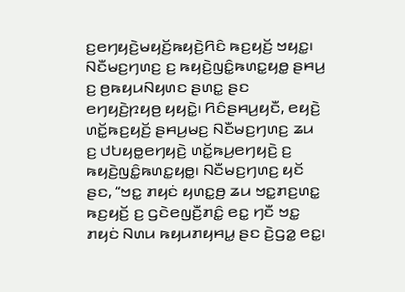ꤢ꤬ꤕꤚꤟꤢꤧ꤬ꤗꤟꤢꤩ꤬ꤒꤟꤢꤧ꤬ꤖꤢꤨ ꤒꤢ꤬ꤟꤢꤩ꤬ ꤠꤟꤢ꤭꤯
ꤡꤢꤪꤗꤢ꤬ꤚꤛꤢ꤬ ꤢ꤬ ꤒꤟꤢꤧ꤬ꤜꤢꤨ꤭ꤒꤛꤢ꤭ꤟꤥ꤭ ꤔꤌꤣ꤬ ꤢ꤬ ꤥ꤬ꤒꤟꤣꤡꤟꤛꤢ ꤔꤛꤢ꤭ ꤔꤢ ꤕꤚꤟꤢꤧ꤬ꤐꤟꤥ꤬ ꤟꤟꤢꤧ꤭꤯ ꤖꤢꤨꤔꤌꤣ꤬ꤟꤢꤪ, ꤕꤟꤢꤧ꤬ ꤛꤢꤩ꤭ꤒꤢ꤬ꤟꤢꤩ꤬ ꤔꤌꤣ꤬ꤗꤢ꤬ ꤡꤢꤪꤗꤢ꤬ꤚꤛꤢ꤬ ꤘꤣ ꤢ꤬ ꤓꤝꤟꤥ꤭ꤕꤚꤟꤢꤧ꤬ ꤛꤢꤩ꤭ꤒꤣ꤬ꤕꤚꤟꤢꤧ꤬ ꤢ꤬ ꤒꤟꤢꤧ꤬ꤜꤢꤨ꤭ꤒꤛꤢ꤭ꤟꤥ꤭꤯ ꤡꤢꤪꤗꤢ꤬ꤚꤛꤢ꤬ ꤟꤢꤩ ꤔꤢ, “ꤠꤢ꤭ ꤊꤟꤢꤦ ꤟꤛꤢ꤭ꤥ꤬ ꤘꤣ ꤠꤢ꤭ꤊꤢ꤬ꤛꤢ꤭ ꤒꤢ꤬ꤟꤢꤩ꤬ ꤢ꤬ ꤞꤢꤧꤕꤜꤢꤪ꤬ꤊꤢꤨ꤭ ꤕꤢ꤭ ꤚꤢꤪ ꤠꤢ꤭ ꤊꤟꤢꤦ ꤡꤛꤣ ꤒꤟꤣꤊꤟꤌꤣ꤭ ꤔꤢ ꤢꤧ꤬ꤞꤤ꤭ ꤕꤢ꤭꤯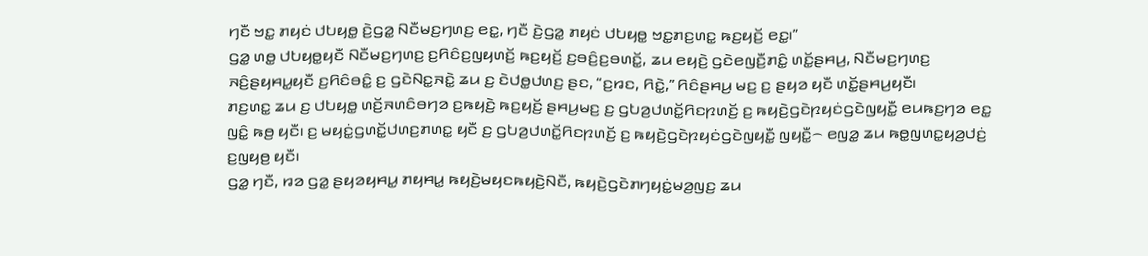ꤚꤢꤪ ꤠꤢ꤭ ꤊꤟꤢꤦ ꤓꤝꤟꤥ꤭ ꤢꤧ꤬ꤞꤤ꤭ ꤡꤢꤪꤗꤢ꤬ꤚꤛꤢ꤬ ꤕꤢ꤭, ꤚꤢꤪ ꤢꤧ꤬ꤞꤤ꤭ ꤊꤟꤢꤦ ꤓꤝꤟꤥ꤭ ꤠꤢ꤭ꤊꤢ꤬ꤛꤢ꤭ ꤒꤢ꤬ꤟꤢꤩ꤬ ꤕꤢ꤭꤯”
ꤞꤤ꤭ ꤛꤥ꤭ ꤓꤝꤟꤥ꤭ꤟꤢꤪ ꤡꤢꤪꤗꤢ꤬ꤚꤛꤢ꤬ ꤢ꤬ꤖꤢꤨꤢ꤬ꤜꤟꤛꤢꤩ꤬ ꤒꤢ꤬ꤟꤢꤩ꤬ ꤢ꤬ꤋꤢꤨ꤬ꤢ꤬ꤋꤛꤢꤩ꤭, ꤘꤣ ꤕꤟꤢꤧ꤬ ꤞꤢꤧꤕꤜꤢꤪ꤬ꤊꤢꤨ꤭ ꤛꤢꤩ꤭ꤔꤌꤣ꤬, ꤡꤢꤪꤗꤢ꤬ꤚꤛꤢ꤬ ꤏꤢꤨ꤬ꤔꤟꤌꤣ꤭ꤟꤢꤪ ꤢ꤬ꤖꤢꤨꤋꤢꤨ꤭ ꤢ꤬ ꤞꤢꤧꤡꤢ꤭ꤏꤢꤧ꤭ ꤘꤣ ꤢ꤬ ꤢꤧꤓꤥ꤭ꤓꤛꤢ꤬ ꤔꤢ, “ꤢ꤬ꤙꤢ, ꤖꤢꤧ꤭,” ꤖꤢꤨꤔꤌꤣ꤬ ꤗꤢ꤬ ꤢ꤬ ꤔꤟꤤ ꤟꤢꤪ ꤛꤢꤩ꤭ꤔꤌꤣ꤬ꤟꤢꤪ꤯
ꤊꤢ꤬ꤛꤢ꤭ ꤘꤣ ꤢ꤬ ꤓꤝꤟꤥ꤭ ꤛꤢꤩ꤬ꤏꤛꤢꤨꤋꤚꤤ ꤢ꤬ꤒꤟꤢꤧ꤬ ꤒꤢ꤬ꤟꤢꤩ꤬ ꤔꤌꤣ꤬ꤗꤢ꤬ ꤢ꤬ ꤞꤝꤤ꤬ꤓꤛꤢꤩ꤭ꤖꤢꤐꤛꤢꤩ꤬ ꤢ꤬ ꤒꤟꤢꤧ꤬ꤞꤢꤧꤐꤟꤢꤦꤞꤢꤧꤜꤟꤢꤪ꤭ ꤕꤣꤒꤢ꤬ꤚꤤ ꤕꤢ꤭ ꤜꤢꤨ꤭ ꤒꤥ꤬ ꤟꤢꤪ꤯ ꤢ꤬ ꤗꤟꤢꤦ꤭ꤞꤛꤢꤩ꤭ꤓꤛꤢ꤬ꤊꤛꤢ꤭ ꤟꤢꤪ ꤢ꤬ ꤞꤝꤤ꤬ꤓꤛꤢꤩ꤭ꤖꤢꤐꤛꤢꤩ꤬ ꤢ꤬ ꤒꤟꤢꤧ꤬ꤞꤢꤧꤐꤟꤢꤦꤞꤢꤧꤜꤟꤢꤪ꤭ ꤜꤟꤢꤪ꤭꤮ ꤕꤜꤤ꤭ ꤘꤣ ꤒꤥ꤭ꤜꤛꤢ꤭ꤟꤤ꤬ꤓꤢꤦ꤬ ꤢ꤬ꤜꤟꤥ꤬ ꤟꤢꤪ꤯
ꤞꤤ꤭ ꤚꤢꤪ, ꤙꤤ ꤞꤤ꤭ ꤔꤟꤤꤟꤌꤣ꤭ ꤊꤟꤌꤣ꤭ ꤒꤟꤢꤧ꤬ꤗꤟꤢꤒꤟꤢꤧ꤬ꤡꤢꤪ, ꤒꤟꤢꤧ꤬ꤞꤢꤧꤊꤚꤟꤢꤦ꤭ꤗꤤ꤬ꤜꤢ꤬ ꤘꤣ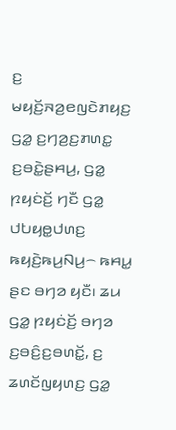ꤢ꤬ ꤗꤟꤢꤩ꤬ꤏꤤ꤬ꤕꤜꤢꤧꤊꤟꤢ꤬ ꤞꤤ꤭ ꤢ꤬ꤚꤤ꤬ꤢ꤬ꤊꤛꤢ꤭ ꤢ꤬ꤋꤢꤧ꤭ꤔꤌꤣ꤬, ꤞꤤ꤭ ꤐꤟꤢꤦꤢꤩ꤬ ꤚꤢꤪ ꤞꤤ꤭ ꤓꤝꤟꤥ꤭ꤓꤛꤢ꤬ ꤒꤟꤢꤧ꤬ꤒꤣ꤬ꤡꤣ꤬꤮ ꤒꤌꤣ꤭ ꤔꤢ ꤋꤚꤤ ꤟꤢꤪ꤯ ꤘꤣ ꤞꤤ꤭ ꤐꤟꤢꤦꤢꤩ꤬ ꤋꤚꤤ ꤢ꤬ꤋꤢꤨ꤬ꤢ꤬ꤋꤛꤢꤩ꤭, ꤢ꤬ ꤘꤛꤢꤩꤜꤟꤛꤢ꤬ ꤞꤤ꤭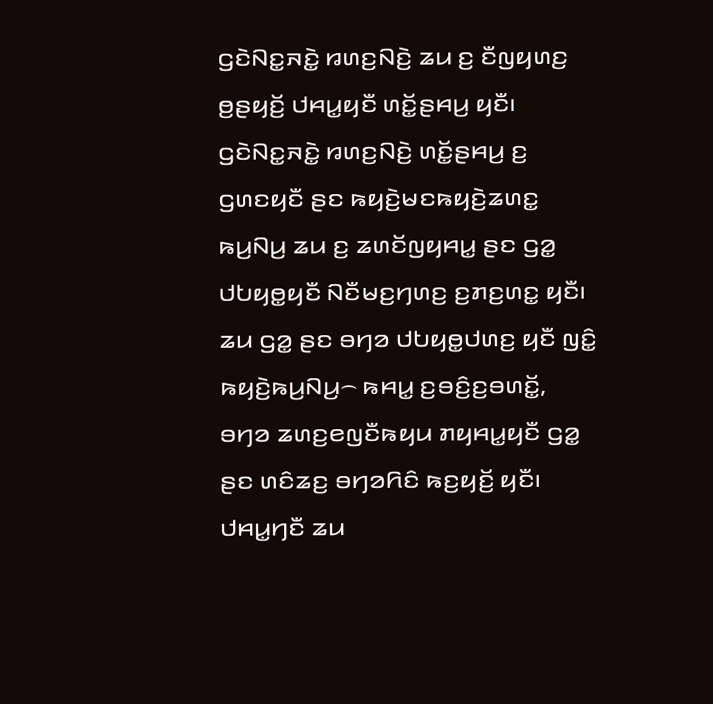ꤞꤢꤧꤡꤢ꤭ꤏꤢꤧ꤭ ꤙꤛꤢ꤬ꤡꤢꤧ꤬ ꤘꤣ ꤢ꤬ ꤢꤪꤜꤟꤛꤢ꤬ ꤥ꤬ꤔꤟꤢꤩ꤬ ꤓꤌꤣ꤭ꤟꤢꤪ ꤛꤢꤩ꤭ꤔꤌꤣ꤬ ꤟꤢꤪ꤯ ꤞꤢꤧꤡꤢ꤭ꤏꤢꤧ꤭ ꤙꤛꤢ꤬ꤡꤢꤧ꤬ ꤛꤢꤩ꤭ꤔꤌꤣ꤬ ꤢ꤬ ꤞꤛꤢꤟꤢꤪ ꤔꤢ ꤒꤟꤢꤧ꤬ꤗꤢꤒꤟꤢꤧ꤬ꤘꤛꤢ꤭ ꤒꤣ꤬ꤡꤣ꤬ ꤘꤣ ꤢ꤬ ꤘꤛꤢꤩꤜꤟꤌꤣ꤭ ꤔꤢ ꤞꤤ꤭ ꤓꤝꤟꤥ꤭ꤟꤢꤪ ꤡꤢꤪꤗꤢ꤬ꤚꤛꤢ꤬ ꤢ꤬ꤊꤢ꤬ꤛꤢ꤭ ꤟꤢꤪ꤯
ꤘꤣ ꤞꤤ꤭ ꤔꤢ ꤋꤚꤤ ꤓꤝꤟꤥ꤭ꤓꤛꤢ꤬ ꤟꤢꤪ ꤜꤢꤨ꤭ ꤒꤟꤢꤧ꤬ꤒꤣ꤬ꤡꤣ꤬꤮ ꤒꤌꤣ꤭ ꤢ꤬ꤋꤢꤨ꤬ꤢ꤬ꤋꤛꤢꤩ꤭, ꤋꤚꤤ ꤘꤛꤢ꤬ꤕꤜꤢꤪꤒꤟꤣ ꤊꤟꤌꤣ꤭ꤟꤢꤪ ꤞꤤ꤭ ꤔꤢ ꤛꤢꤨꤘꤢ꤬ ꤋꤚꤤꤖꤢꤨ ꤒꤢ꤬ꤟꤢꤩ꤬ ꤟꤢꤪ꤯ ꤓꤌꤣ꤭ꤚꤢꤪ ꤘꤣ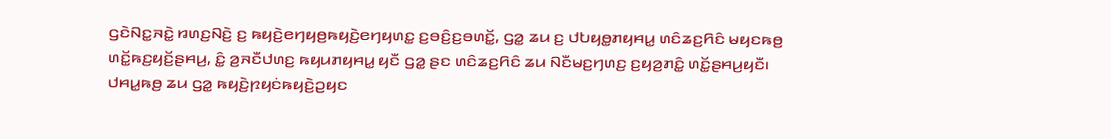ꤞꤢꤧꤡꤢ꤭ꤏꤢꤧ꤭ ꤙꤛꤢ꤬ꤡꤢꤧ꤬ ꤢ꤬ ꤒꤟꤢꤧ꤬ꤕꤚꤟꤥ꤬ꤒꤟꤢꤧ꤬ꤕꤚꤟꤛꤢ꤭ ꤢ꤬ꤋꤢꤨ꤬ꤢ꤬ꤋꤛꤢꤩ꤭, ꤞꤤ꤭ ꤘꤣ ꤢ꤬ ꤓꤝꤟꤥ꤭ꤊꤟꤌꤣ꤭ ꤛꤢꤨꤘꤢ꤬ꤖꤢꤨ ꤗꤟꤢꤒꤥ꤬ ꤛꤢꤩ꤭ꤒꤢ꤬ꤟꤢꤩ꤬ꤔꤌꤣ꤬, ꤢꤨ꤭ ꤤ꤬ꤏꤢꤪꤓꤛꤢ꤬ ꤒꤟꤣꤊꤟꤌꤣ꤭ ꤟꤢꤪ ꤞꤤ꤭ ꤔꤢ ꤛꤢꤨꤘꤢ꤬ꤖꤢꤨ ꤘꤣ ꤡꤢꤪꤗꤢ꤬ꤚꤛꤢ꤬ ꤢ꤬ꤟꤤ꤬ꤊꤢꤨ꤭ ꤛꤢꤩ꤭ꤔꤌꤣ꤬ꤟꤢꤪ꤯
ꤓꤌꤣ꤭ꤒꤥ꤬ ꤘꤣ ꤞꤤ꤭ ꤒꤟꤢꤧ꤬ꤐꤟꤢꤦꤒꤟꤢꤧ꤬ꤑꤟꤢ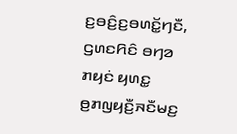ꤢ꤬ꤋꤢꤨ꤬ꤢ꤬ꤋꤛꤢꤩ꤭ꤚꤢꤪ, ꤞꤛꤢꤖꤢꤨ ꤋꤚꤤ ꤊꤟꤢꤦ ꤟꤛꤢ꤭ ꤥ꤬ꤊꤜꤟꤢꤪ꤬ꤏꤢꤪꤗꤢ꤬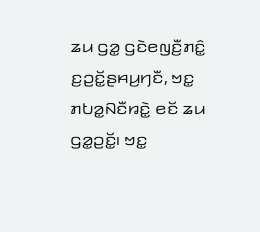ꤘꤣ ꤞꤤ꤭ ꤞꤢꤧꤕꤜꤢꤪ꤬ꤊꤢꤨ꤭ ꤢ꤬ꤑꤢꤩ꤭ꤔꤌꤣ꤬ꤚꤢꤪ, ꤠꤢ꤭ ꤊꤝꤤ꤭ꤡꤢꤪꤙꤢꤧ꤭ ꤕꤢꤩ ꤘꤣ ꤞꤤ꤭ꤑꤢꤩ꤭꤯ ꤠꤢ꤭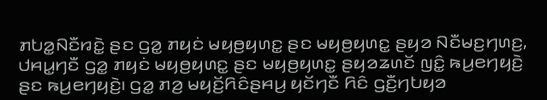ꤊꤝꤤ꤭ꤡꤢꤪꤙꤢꤧ꤭ ꤔꤢ ꤞꤤ꤭ ꤊꤟꤢꤦ ꤗꤟꤥ꤬ꤟꤛꤢ꤭ ꤔꤢ ꤗꤟꤥ꤬ꤟꤛꤢ꤭ ꤔꤟꤤ ꤡꤢꤪꤗꤢ꤬ꤚꤛꤢ꤬, ꤓꤌꤣ꤭ꤚꤢꤪ ꤞꤤ꤭ ꤊꤟꤢꤦ ꤗꤟꤥ꤬ꤟꤛꤢ꤭ ꤔꤢ ꤗꤟꤥ꤬ꤟꤛꤢ꤭ ꤔꤟꤤꤘꤛꤢꤩ ꤜꤢꤨ꤭ ꤒꤣ꤬ꤕꤚꤟꤢꤧ꤬ ꤔꤢ ꤒꤣ꤬ꤕꤚꤟꤢꤧ꤬꤯ ꤞꤤ꤭ ꤊꤤ꤬ ꤗꤟꤢꤩ꤬ꤖꤢꤨꤔꤌꤣ꤬ ꤟꤢꤩꤚꤢꤪ ꤖꤢꤨ ꤞꤢꤪ꤬ꤚꤝꤟꤤ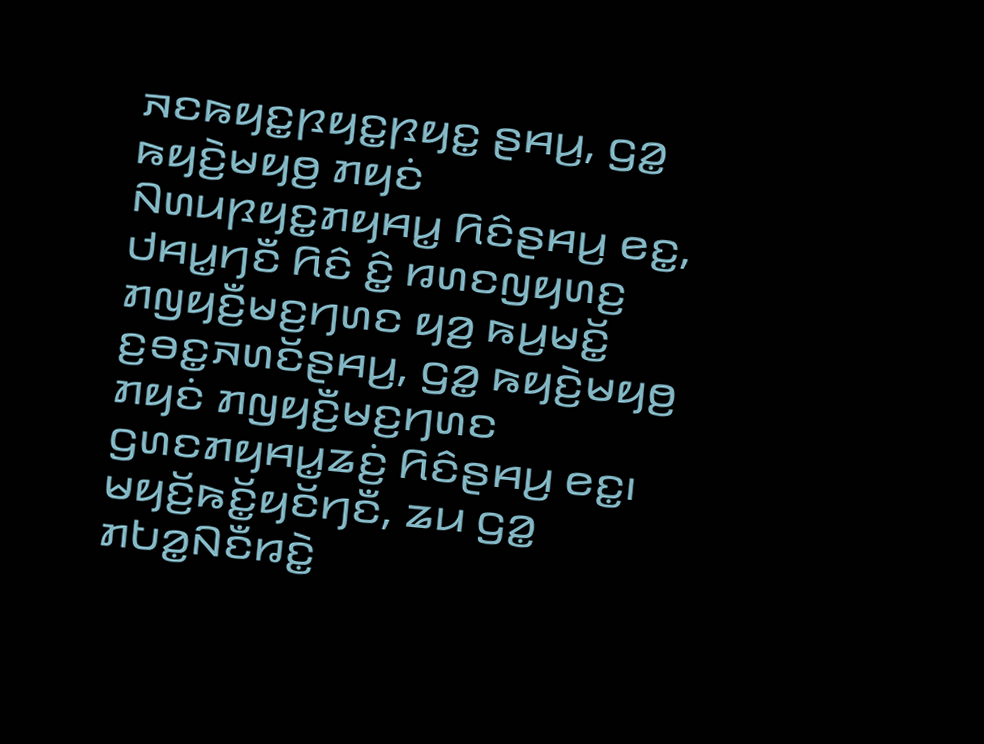ꤏꤢꤒꤟꤢ꤭ꤐꤟꤢ꤭ꤐꤟꤢ꤭ ꤔꤌꤣ꤬, ꤞꤤ꤭ ꤒꤟꤢꤧ꤬ꤗꤟꤥ꤬ ꤊꤟꤢꤦ ꤡꤛꤣꤐꤟꤢ꤭ꤊꤟꤌꤣ꤭ ꤖꤢꤨꤔꤌꤣ꤬ ꤕꤢ꤭, ꤓꤌꤣ꤭ꤚꤢꤪ ꤖꤢꤨ ꤢꤨ꤭ ꤙꤛꤢꤜꤟꤛꤢ꤬ ꤊꤜꤟꤢꤪ꤬ꤗꤢ꤬ꤚꤛꤢ ꤟꤤ꤬ ꤒꤣ꤬ꤗꤢꤩ꤭ ꤢ꤬ꤋꤢ꤭ꤏꤛꤢꤩꤔꤌꤣ꤬, ꤞꤤ꤭ ꤒꤟꤢꤧ꤬ꤗꤟꤥ꤬ ꤊꤟꤢꤦ ꤊꤜꤟꤢꤪ꤬ꤗꤢ꤬ꤚꤛꤢ ꤞꤛꤢꤊꤟꤌꤣ꤭ꤘꤢꤦ꤬ ꤖꤢꤨꤔꤌꤣ꤬ ꤕꤢ꤭꤯
ꤗꤟꤢꤩ꤬ꤒꤢꤩ꤭ꤟꤢꤩꤚꤢꤪ, ꤘꤣ ꤞꤤ꤭ ꤊꤝꤤ꤭ꤡꤢꤪꤙꤢꤧ꤭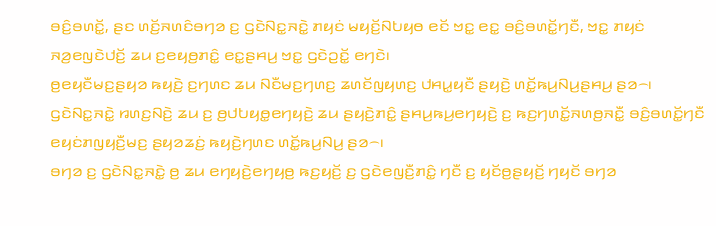ꤋꤢꤨ꤬ꤋꤛꤢꤩ꤭, ꤔꤢ ꤛꤢꤩ꤬ꤏꤛꤢꤨꤋꤚꤤ ꤢ꤬ ꤞꤢꤧꤡꤢ꤭ꤏꤢꤧ꤭ ꤊꤟꤢꤦ ꤗꤟꤢꤩ꤬ꤡꤝꤟꤥ ꤕꤢꤩ ꤠꤢ꤭ ꤕꤢ꤭ ꤋꤢꤨ꤬ꤋꤛꤢꤩ꤭ꤚꤢꤪ, ꤠꤢ꤭ ꤊꤟꤢꤦ ꤏꤤ꤬ꤕꤜꤢꤧꤓꤢꤩ꤬ ꤘꤣ ꤢ꤬ꤕꤟꤥ꤬ꤊꤢꤨ꤭ ꤕꤢ꤭ꤔꤌꤣ꤬ ꤠꤢ꤭ ꤞꤢꤧꤑꤢꤩ꤭ ꤕꤚꤢꤧ꤯
ꤥ꤬ꤕꤟꤢꤪꤗꤢ꤬ꤔꤟꤤ ꤒꤟꤢꤧ꤬ ꤢ꤬ꤚꤛꤢ ꤘꤣ ꤡꤢꤪꤗꤢ꤬ꤚꤛꤢ꤬ ꤘꤛꤢꤩꤜꤟꤛꤢ꤬ ꤓꤌꤣ꤭ꤟꤢꤪ ꤔꤟꤢꤧ꤬ ꤛꤢꤩ꤭ꤒꤣ꤬ꤡꤣ꤬ꤔꤌꤣ꤬ ꤔꤤ꤮꤯ ꤞꤢꤧꤡꤢ꤭ꤏꤢꤧ꤭ ꤙꤛꤢ꤬ꤡꤢꤧ꤬ ꤘꤣ ꤢ꤬ ꤥ꤬ꤓꤝꤟꤥ꤭ꤕꤚꤟꤢꤧ꤬ ꤘꤣ ꤔꤟꤢꤧ꤬ꤊꤢꤨ꤭ ꤔꤌꤣ꤬ꤒꤣ꤬ꤕꤚꤟꤢꤧ꤬ ꤢ꤬ ꤒꤢ꤬ꤚꤛꤢꤩ꤭ꤏꤛꤥ꤬ꤏꤢꤪ꤭ ꤋꤢꤨ꤬ꤋꤛꤢꤩ꤭ꤚꤢꤪ ꤕꤟꤢꤦꤊꤜꤟꤢꤪ꤬ꤗꤢ꤬ ꤔꤟꤤꤘꤢꤦ꤬ ꤒꤟꤢꤧ꤬ꤚꤛꤢ ꤛꤢꤩ꤭ꤒꤣ꤬ꤡꤣ꤬ ꤔꤤ꤮꤯
ꤋꤚꤤ ꤢ꤬ ꤞꤢꤧꤡꤢ꤭ꤏꤢꤧ꤭ ꤥ꤬ ꤘꤣ ꤕꤚꤟꤢꤧ꤬ꤕꤚꤟꤥ꤬ ꤒꤢ꤬ꤟꤢꤩ꤬ ꤢ꤬ ꤞꤢꤧꤕꤜꤢꤪ꤬ꤊꤢꤨ꤭ ꤚꤢꤪ ꤢ꤬ ꤟꤢꤩꤥ꤬ꤔꤟꤢꤩ꤬ ꤚꤟꤢꤩ ꤋꤚꤤ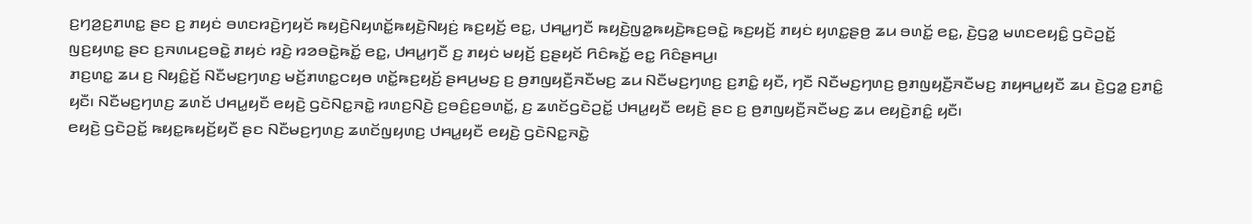ꤢ꤬ꤚꤤ꤬ꤢ꤬ꤊꤛꤢ꤭ ꤔꤢ ꤢ꤬ ꤊꤟꤢꤦ ꤋꤛꤢꤙꤢꤧ꤬ꤚꤟꤢꤩ ꤒꤟꤢꤧ꤬ꤡꤟꤛꤢꤩ꤭ꤒꤟꤢꤧ꤬ꤡꤟꤢꤦ꤬ ꤒꤢ꤬ꤟꤢꤩ꤬ ꤕꤢ꤭, ꤓꤌꤣ꤭ꤚꤢꤪ ꤒꤟꤢꤧ꤬ꤜꤤ꤭ꤒꤟꤢꤧ꤬ꤒꤢ꤬ꤋꤢꤧ꤭ ꤒꤢ꤬ꤟꤢꤩ꤬ ꤊꤟꤢꤦ ꤟꤛꤢ꤭ꤔꤥ꤬ ꤘꤣ ꤋꤛꤢꤩ꤭ ꤕꤢ꤭, ꤢꤧ꤬ꤞꤤ꤭ ꤗꤛꤢꤕꤟꤢꤨ꤭ ꤞꤢꤧꤑꤢꤩ꤭ ꤜꤢ꤬ꤟꤛꤢ꤭ ꤔꤢ ꤢ꤬ꤏꤛꤣꤢ꤬ꤋꤢꤧ꤭ ꤊꤟꤢꤦ ꤙꤢꤧ꤬ ꤙꤤꤋꤢꤧ꤭ꤒꤢꤩ꤭ ꤕꤢ꤭, ꤓꤌꤣ꤭ꤚꤢꤪ ꤢ꤬ ꤊꤟꤢꤦ ꤗꤟꤢꤩ꤬ ꤢ꤬ꤔꤟꤢꤩ ꤖꤢꤨꤒꤢꤩ꤭ ꤕꤢ꤭ ꤖꤢꤨꤔꤌꤣ꤬꤯
ꤊꤢ꤬ꤛꤢ꤭ ꤘꤣ ꤢ꤬ ꤡꤟꤢꤨ꤭ꤢꤩ꤬ ꤡꤢꤪꤗꤢ꤬ꤚꤛꤢ꤬ ꤗꤢꤩ꤬ꤊꤛꤢ꤭ꤍꤟꤥ ꤛꤢꤩ꤭ꤒꤢ꤬ꤟꤢꤩ꤬ ꤔꤌꤣ꤬ꤗꤢ꤬ ꤢ꤬ ꤥ꤬ꤊꤜꤟꤢꤪ꤬ꤏꤢꤪꤗꤢ꤬ ꤘꤣ ꤡꤢꤪꤗꤢ꤬ꤚꤛꤢ꤬ ꤢ꤬ꤊꤢꤨ꤭ ꤟꤢꤪ, ꤚꤢꤪ ꤡꤢꤪꤗꤢ꤬ꤚꤛꤢ꤬ ꤥ꤬ꤊꤜꤟꤢꤪ꤬ꤏꤢꤪꤗꤢ꤬ ꤊꤟꤌꤣ꤭ꤟꤢꤪ ꤘꤣ ꤢꤧ꤬ꤞꤤ꤭ ꤢ꤬ꤊꤢꤨ꤭ ꤟꤢꤪ꤯ ꤡꤢꤪꤗꤢ꤬ꤚꤛꤢ꤬ ꤘꤛꤢꤩ ꤓꤌꤣ꤭ꤟꤢꤪ ꤕꤟꤢꤧ꤬ ꤞꤢꤧꤡꤢ꤭ꤏꤢꤧ꤭ ꤙꤛꤢ꤬ꤡꤢꤧ꤬ ꤢ꤬ꤋꤢꤨ꤬ꤢ꤬ꤋꤛꤢꤩ꤭, ꤢ꤬ ꤘꤛꤢꤩꤞꤢꤧꤑꤢꤩ꤭ ꤓꤌꤣ꤭ꤟꤢꤪ ꤕꤟꤢꤧ꤬ ꤔꤢ ꤢ꤬ ꤥ꤬ꤊꤜꤟꤢꤪ꤬ꤏꤢꤪꤗꤢ꤬ ꤘꤣ ꤕꤟꤢꤧ꤬ꤊꤢꤨ꤭ ꤟꤢꤪ꤯
ꤕꤟꤢꤧ꤬ ꤞꤢꤧꤑꤢꤩ꤭ ꤒꤟꤢ꤭ꤒꤟꤢꤩ꤬ꤟꤢꤪ ꤔꤢ ꤡꤢꤪꤗꤢ꤬ꤚꤛꤢ꤬ ꤘꤛꤢꤩꤜꤟꤛꤢ꤬ ꤓꤌꤣ꤭ꤟꤢꤪ ꤕꤟꤢꤧ꤬ ꤞꤢꤧꤡꤢ꤭ꤏꤢꤧ꤭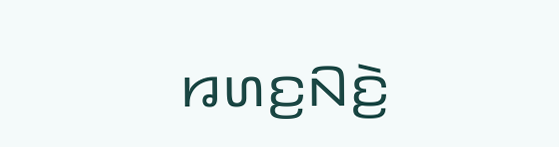ꤙꤛꤢ꤬ꤡꤢꤧ꤬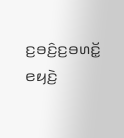ꤢ꤬ꤋꤢꤨ꤬ꤢ꤬ꤋꤛꤢꤩ꤭ ꤕꤟꤢꤧ꤬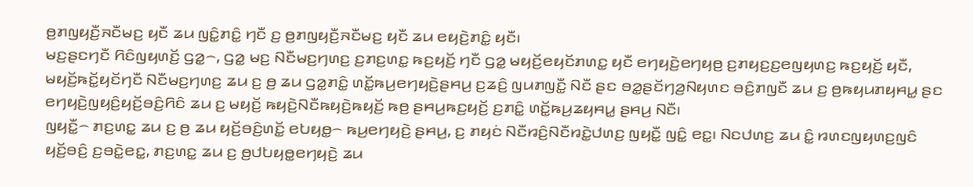ꤥ꤬ꤊꤜꤟꤢꤪ꤬ꤏꤢꤪꤗꤢ꤬ ꤟꤢꤪ ꤘꤣ ꤜꤢꤨ꤭ꤊꤢꤨ꤭ ꤚꤢꤪ ꤢ꤬ ꤥ꤬ꤊꤜꤟꤢꤪ꤬ꤏꤢꤪꤗꤢ꤬ ꤟꤢꤪ ꤘꤣ ꤕꤟꤢꤧ꤬ꤊꤢꤨ꤭ ꤟꤢꤪ꤯
ꤗꤢ꤬ꤔꤢꤚꤢꤪ ꤖꤢꤨꤜꤟꤛꤢꤩ꤬ ꤞꤤ꤭꤮, ꤞꤤ꤭ ꤗꤢ꤬ ꤡꤢꤪꤗꤢ꤬ꤚꤛꤢ꤬ ꤢ꤬ꤊꤢ꤬ꤛꤢ꤭ ꤒꤢ꤬ꤟꤢꤩ꤬ ꤚꤢꤪ ꤞꤤ꤭ ꤗꤟꤢꤩ꤬ꤕꤟꤢꤩꤊꤛꤢ꤭ ꤟꤢꤪ ꤕꤚꤟꤢꤧ꤬ꤕꤚꤟꤥ꤬ ꤢ꤬ꤊꤟꤢ꤬ꤢ꤬ꤕꤜꤟꤛꤢ꤬ ꤒꤢ꤬ꤟꤢꤩ꤬ ꤟꤢꤪ, ꤗꤟꤢꤩ꤬ꤒꤢꤩ꤭ꤟꤢꤩꤚꤢꤪ ꤡꤢꤪꤗꤢ꤬ꤚꤛꤢ꤬ ꤘꤣ ꤢ꤬ ꤥ꤬ ꤘꤣ ꤞꤤ꤭ꤊꤢꤨ꤭ ꤛꤢꤩ꤭ꤒꤣ꤬ꤕꤚꤟꤢꤧ꤬ꤔꤌꤣ꤬ ꤢ꤬ꤘꤢꤨ꤬ ꤜꤣꤊꤜꤢꤪ꤭ ꤡꤢꤪ ꤔꤢ ꤋꤤ꤭ꤔꤢꤩꤚꤤ꤬ꤡꤟꤛꤢ ꤋꤢꤨ꤬ꤊꤜꤢꤪ ꤘꤣ ꤢ꤬ ꤥ꤬ꤒꤟꤣꤊꤟꤌꤣ꤭ ꤔꤢ ꤕꤚꤟꤢꤧ꤬ꤜꤟꤢꤨ꤬ꤟꤢꤩ꤬ꤋꤢꤨ꤬ꤖꤢꤨ ꤘꤣ ꤢ꤬ ꤗꤟꤢꤩ꤬ ꤒꤟꤢꤧ꤬ꤡꤢꤪꤒꤟꤢꤧ꤬ꤒꤟꤢꤩ꤬ ꤒꤥ꤬ ꤔꤌꤣ꤬ꤒꤢ꤬ꤟꤢꤩ꤬ ꤢ꤬ꤊꤢꤨ꤭ ꤛꤢꤩ꤭ꤒꤣ꤬ꤘꤟꤌꤣ꤭ ꤔꤌꤣ꤬ ꤡꤢꤪ꤯
ꤜꤟꤢꤪ꤭꤮ ꤊꤢ꤬ꤛꤢ꤭ ꤘꤣ ꤢ꤬ ꤥ꤬ ꤘꤣ ꤟꤢꤩ꤬ꤋꤢꤨ꤬ꤛꤢꤩ꤭ ꤕꤝꤟꤥ꤭꤮ ꤒꤣ꤬ꤕꤚꤟꤢꤧ꤬ ꤔꤌꤣ꤬, ꤢ꤬ ꤊꤟꤢꤦ ꤡꤢꤪꤙꤢꤨ꤬ꤡꤢꤪꤙꤢꤧ꤭ꤓꤛꤢ꤬ ꤜꤟꤢꤪ꤭ ꤜꤢꤨ꤭ ꤕꤢ꤭꤯ ꤡꤢꤓꤛꤢ꤬ ꤘꤣ ꤢꤨ꤭ ꤙꤛꤢꤜꤟꤛꤢ꤬ꤜꤢꤨ ꤟꤢꤩ꤬ꤋꤢꤨ꤬ ꤢ꤬ꤋꤢꤧ꤭ꤕꤢ꤭, ꤊꤢ꤬ꤛꤢ꤭ ꤘꤣ ꤢ꤬ ꤥ꤬ꤓꤝꤟꤥ꤭ꤕꤚꤟꤢꤧ꤬ ꤘꤣ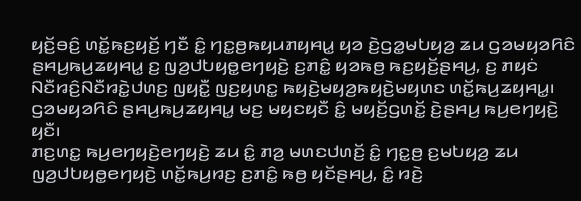ꤟꤢꤩ꤬ꤋꤢꤨ꤬ ꤛꤢꤩ꤭ꤒꤢ꤬ꤟꤢꤩ꤬ ꤚꤢꤪ ꤢꤨ꤭ ꤚꤢ꤭ꤥ꤬ꤒꤟꤣꤊꤟꤌꤣ꤭ ꤟꤤ ꤢꤧ꤬ꤞꤤ꤭ꤗꤝꤟꤤ꤬ ꤘꤣ ꤞꤤꤗꤟꤤꤖꤢꤨ ꤔꤌꤣ꤬ꤒꤣ꤬ꤘꤟꤌꤣ꤭ ꤢ꤬ ꤜꤤ꤬ꤓꤝꤟꤥ꤭ꤕꤚꤟꤢꤧ꤬ ꤢ꤬ꤊꤢꤨ꤭ ꤟꤤꤒꤥ꤬ ꤒꤢ꤬ꤟꤢꤩ꤬ꤔꤌꤣ꤬, ꤢ꤬ ꤊꤟꤢꤦ ꤡꤢꤪꤙꤢꤨ꤬ꤡꤢꤪꤙꤢꤧ꤭ꤓꤛꤢ꤬ ꤜꤟꤢꤪ꤭ ꤜꤢ꤬ꤟꤛꤢ꤭ ꤒꤟꤢꤧ꤬ꤗꤟꤤ꤬ꤒꤟꤢꤧ꤬ꤗꤟꤛꤢ ꤛꤢꤩ꤭ꤒꤣ꤬ꤘꤟꤌꤣ꤭꤯ ꤞꤤꤗꤟꤤꤖꤢꤨ ꤔꤌꤣ꤬ꤒꤣ꤬ꤘꤟꤌꤣ꤭ ꤗꤢ꤬ ꤗꤟꤢꤟꤢꤪ ꤢꤨ꤭ ꤗꤟꤢꤩ꤬ꤞꤛꤢꤩ꤭ ꤢꤧ꤬ꤔꤌꤣ꤬ ꤒꤣ꤬ꤕꤚꤟꤢꤧ꤬ ꤟꤢꤪ꤯
ꤊꤢ꤬ꤛꤢ꤭ ꤒꤣ꤬ꤕꤚꤟꤢꤧ꤬ꤕꤚꤟꤢꤧ꤬ ꤘꤣ ꤢꤨ꤭ ꤊꤤ꤬ ꤗꤛꤢꤓꤛꤢꤩ꤬ ꤢꤨ꤭ ꤚꤢ꤭ꤥ꤬ ꤢ꤬ꤗꤝꤟꤤ꤬ ꤘꤣ ꤜꤤ꤬ꤓꤝꤟꤥ꤭ꤕꤚꤟꤢꤧ꤬ ꤛꤢꤩ꤭ꤒꤣ꤬ꤙꤢ꤬ ꤢ꤬ꤊꤢꤨ꤭ ꤒꤥ꤬ ꤟꤢꤩꤔꤌꤣ꤬, ꤢꤨ꤭ ꤙꤢꤧ꤬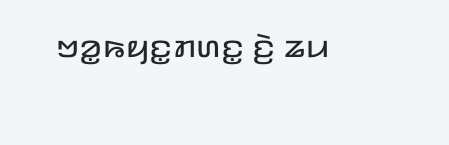ꤠꤤ꤭ꤒꤟꤢ꤭ꤊꤛꤢ꤭ ꤢꤧ꤬ ꤘꤣ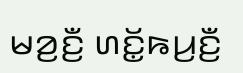ꤗꤤ꤬ꤢꤪ꤬ ꤛꤢꤩ꤭ꤒꤣ꤬ꤢꤪ꤬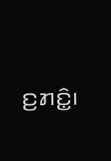ꤢ꤬ꤊꤢꤨ꤭꤯